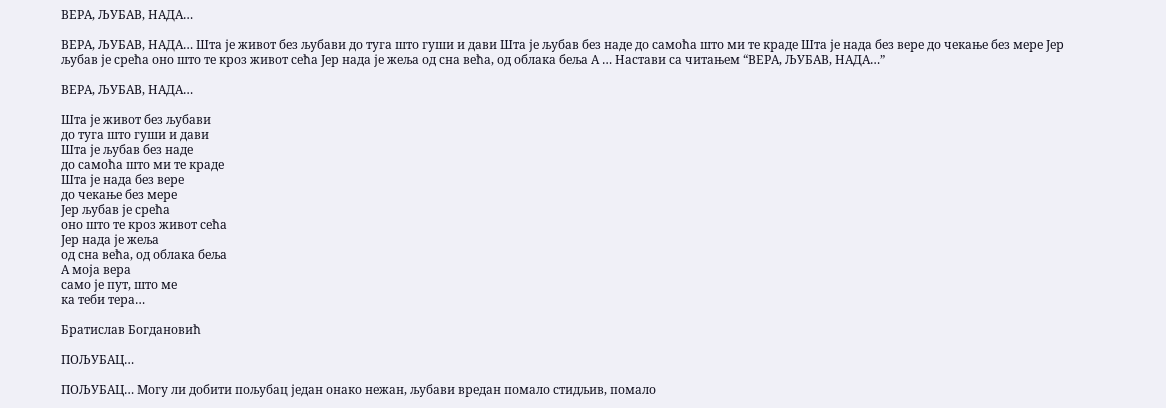ВЕРА, ЉУБАВ, НАДА…

ВЕРА, ЉУБАВ, НАДА… Шта је живот без љубави до туга што гуши и дави Шта је љубав без наде до самоћа што ми те краде Шта је нада без вере до чекање без мере Јер љубав је срећа оно што те кроз живот сећа Јер нада је жеља од сна већа, од облака беља А … Настави са читањем “ВЕРА, ЉУБАВ, НАДА…”

ВЕРА, ЉУБАВ, НАДА…

Шта је живот без љубави
до туга што гуши и дави
Шта је љубав без наде
до самоћа што ми те краде
Шта је нада без вере
до чекање без мере
Јер љубав је срећа
оно што те кроз живот сећа
Јер нада је жеља
од сна већа, од облака беља
А моја вера
само је пут, што ме
ка теби тера…

Братислав Богдановић

ПОЉУБАЦ…

ПОЉУБАЦ… Могу ли добити пољубац један онако нежан, љубави вредан помало стидљив, помало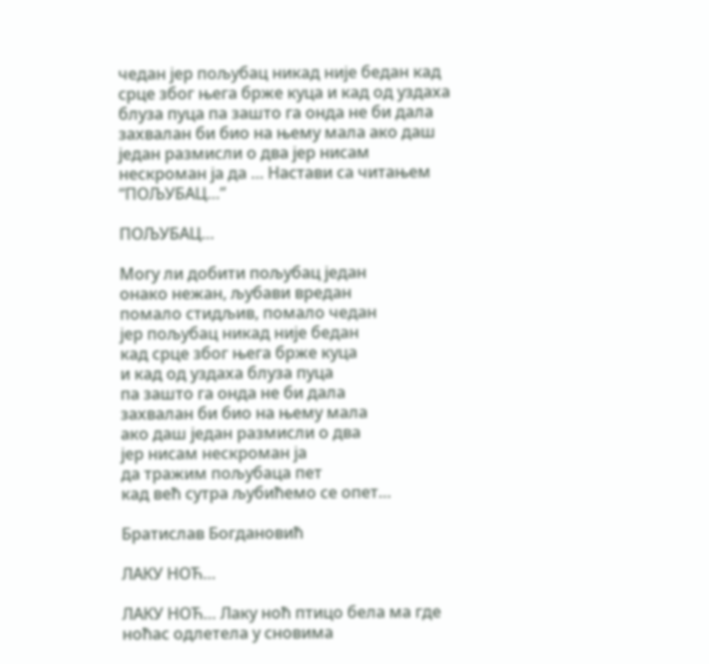чедан јер пољубац никад није бедан кад срце због њега брже куца и кад од уздаха блуза пуца па зашто га онда не би дала захвалан би био на њему мала ако даш један размисли о два јер нисам нескроман ја да … Настави са читањем “ПОЉУБАЦ…”

ПОЉУБАЦ…

Могу ли добити пољубац један
онако нежан, љубави вредан
помало стидљив, помало чедан
јер пољубац никад није бедан
кад срце због њега брже куца
и кад од уздаха блуза пуца
па зашто га онда не би дала
захвалан би био на њему мала
ако даш један размисли о два
јер нисам нескроман ја
да тражим пољубаца пет
кад већ сутра љубићемо се опет…

Братислав Богдановић

ЛАКУ НОЋ…

ЛАКУ НОЋ… Лаку ноћ птицо бела ма где ноћас одлетела у сновима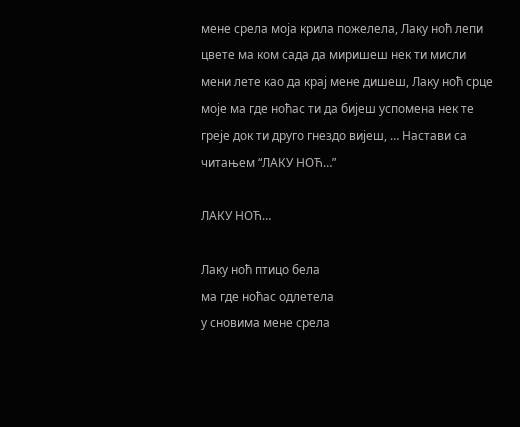мене срела моја крила пожелела, Лаку ноћ лепи цвете ма ком сада да миришеш нек ти мисли мени лете као да крај мене дишеш, Лаку ноћ срце моје ма где ноћас ти да бијеш успомена нек те греје док ти друго гнездо вијеш, … Настави са читањем “ЛАКУ НОЋ…”

ЛАКУ НОЋ…

Лаку ноћ птицо бела
ма где ноћас одлетела
у сновима мене срела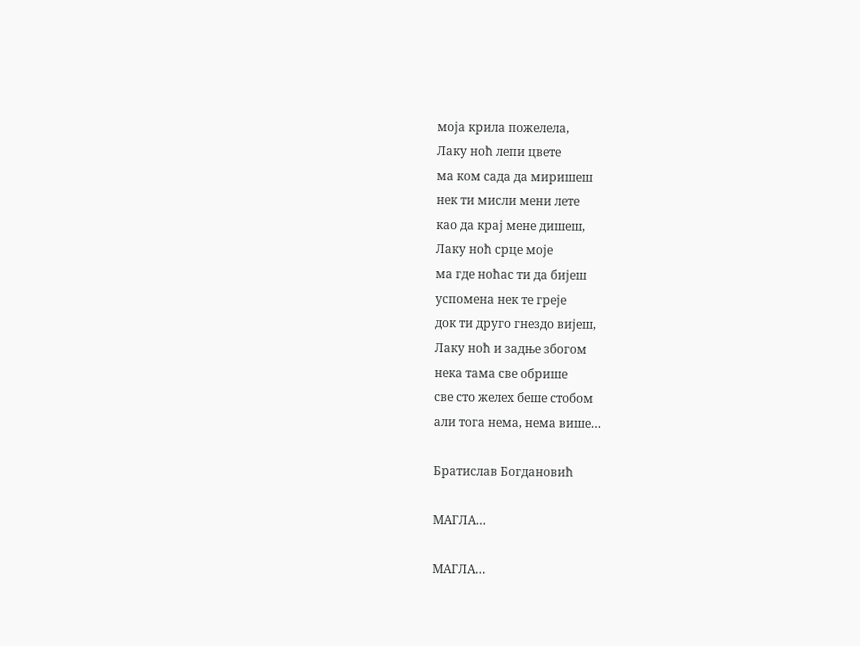моја крила пожелела,
Лаку ноћ лепи цвете
ма ком сада да миришеш
нек ти мисли мени лете
као да крај мене дишеш,
Лаку ноћ срце моје
ма где ноћас ти да бијеш
успомена нек те греје
док ти друго гнездо вијеш,
Лаку ноћ и задње збогом
нека тама све обрише
све сто желех беше стобом
али тога нема, нема више…

Братислав Богдановић

МАГЛА…

МАГЛА…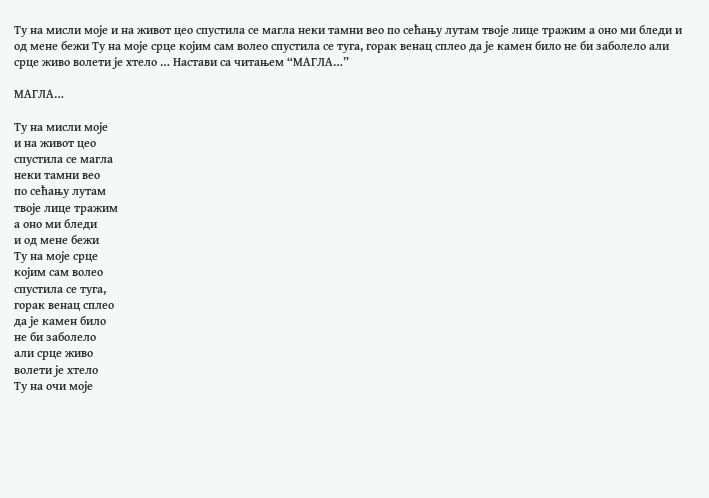Ту на мисли моје и на живот цео спустила се магла неки тамни вео по сећању лутам твоје лице тражим а оно ми бледи и од мене бежи Ту на моје срце којим сам волео спустила се туга, горак венац сплео да је камен било не би заболело али срце живо волети је хтело … Настави са читањем “МАГЛА…”

МАГЛА…

Ту на мисли моје
и на живот цео
спустила се магла
неки тамни вео
по сећању лутам
твоје лице тражим
а оно ми бледи
и од мене бежи
Ту на моје срце
којим сам волео
спустила се туга,
горак венац сплео
да је камен било
не би заболело
али срце живо
волети је хтело
Ту на очи моје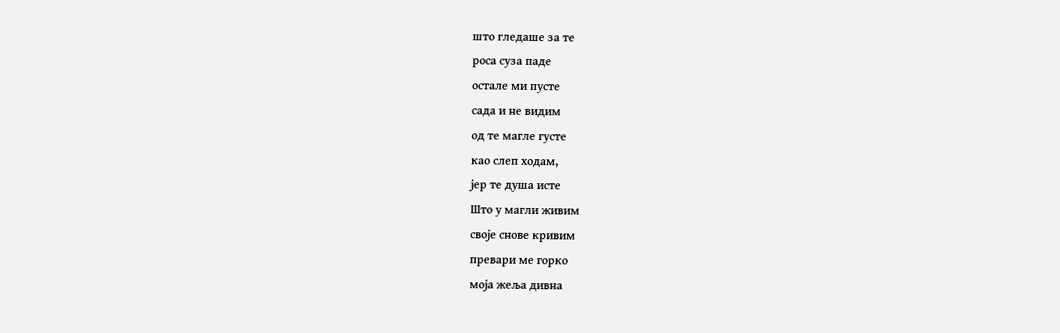што гледаше за те
роса суза паде
остале ми пусте
сада и не видим
од те магле густе
као слеп ходам,
јер те душа исте
Што у магли живим
своје снове кривим
превари ме горко
моја жеља дивна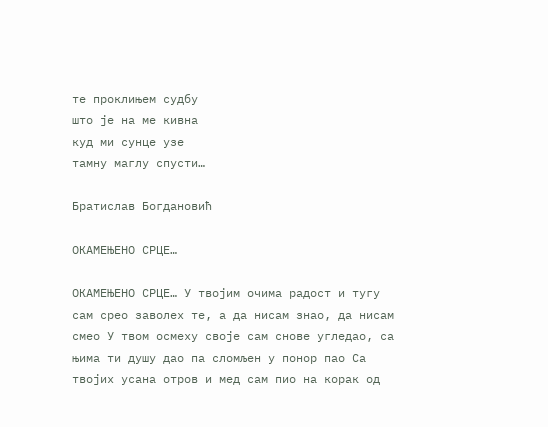те проклињем судбу
што је на ме кивна
куд ми сунце узе
тамну маглу спусти…

Братислав Богдановић

ОКАМЕЊЕНО СРЦЕ…

ОКАМЕЊЕНО СРЦЕ… У твојим очима радост и тугу сам срео заволех те, а да нисам знао, да нисам смео У твом осмеху своје сам снове угледао, са њима ти душу дао па сломљен у понор пао Са твојих усана отров и мед сам пио на корак од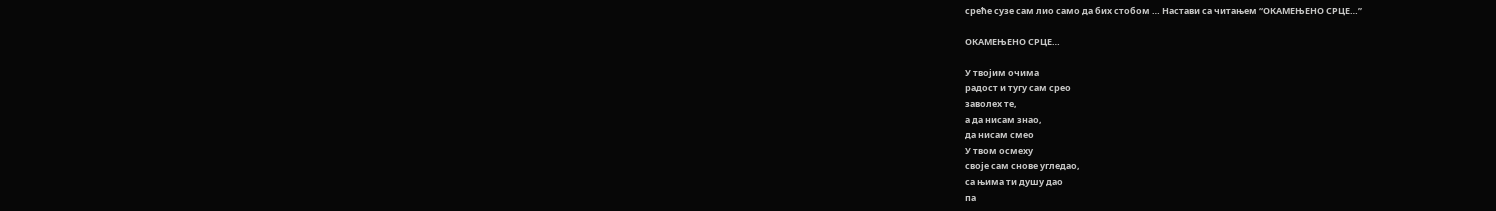среће сузе сам лио само да бих стобом … Настави са читањем “ОКАМЕЊЕНО СРЦЕ…”

ОКАМЕЊЕНО СРЦЕ…

У твојим очима
радост и тугу сам срео
заволех те,
а да нисам знао,
да нисам смео
У твом осмеху
своје сам снове угледао,
са њима ти душу дао
па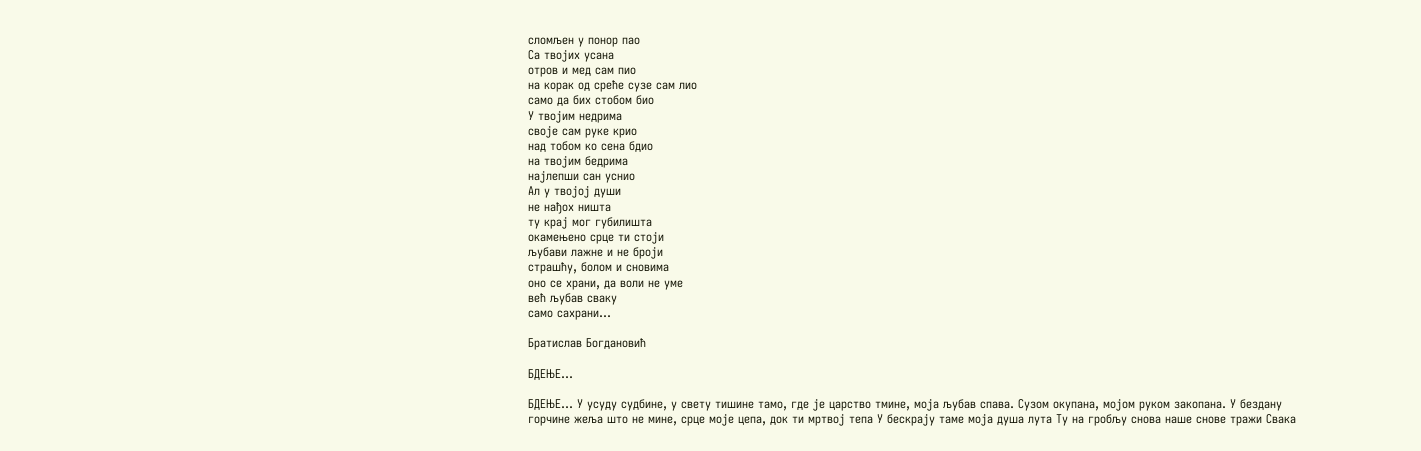сломљен у понор пао
Са твојих усана
отров и мед сам пио
на корак од среће сузе сам лио
само да бих стобом био
У твојим недрима
своје сам руке крио
над тобом ко сена бдио
на твојим бедрима
најлепши сан уснио
Ал у твојој души
не нађох ништа
ту крај мог губилишта
окамењено срце ти стоји
љубави лажне и не броји
страшћу, болом и сновима
оно се храни, да воли не уме
већ љубав сваку
само сахрани…

Братислав Богдановић

БДЕЊЕ…

БДЕЊЕ… У усуду судбине, у свету тишине тамо, где је царство тмине, моја љубав спава. Сузом окупана, мојом руком закопана. У бездану горчине жеља што не мине, срце моје цепа, док ти мртвој тепа У бескрају таме моја душа лута Ту на гробљу снова наше снове тражи Свака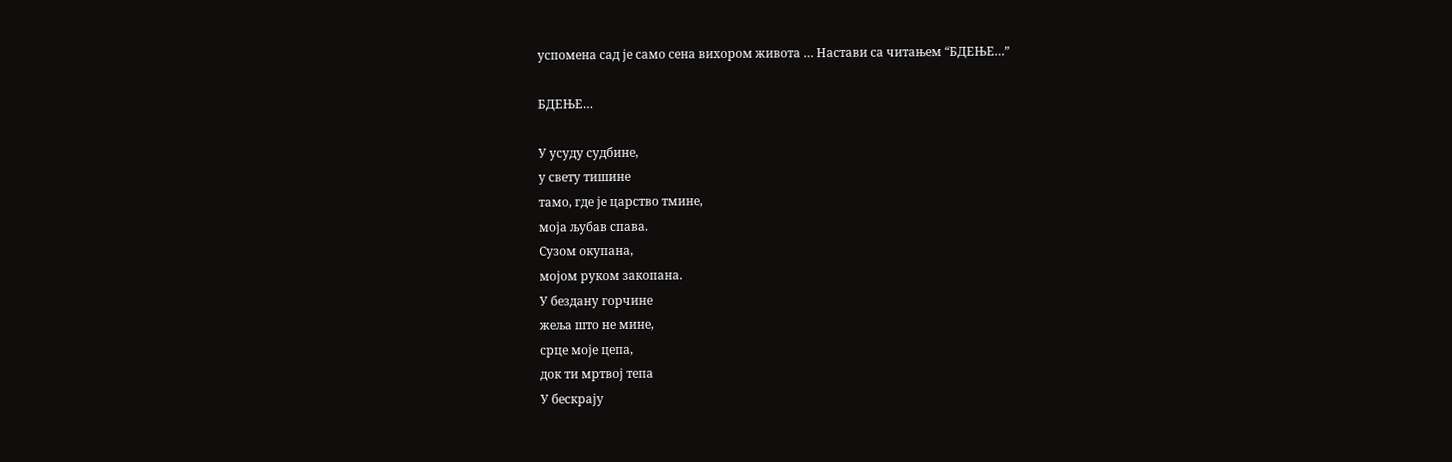успомена сад је само сена вихором живота … Настави са читањем “БДЕЊЕ…”

БДЕЊЕ…

У усуду судбине,
у свету тишине
тамо, где је царство тмине,
моја љубав спава.
Сузом окупана,
мојом руком закопана.
У бездану горчине
жеља што не мине,
срце моје цепа,
док ти мртвој тепа
У бескрају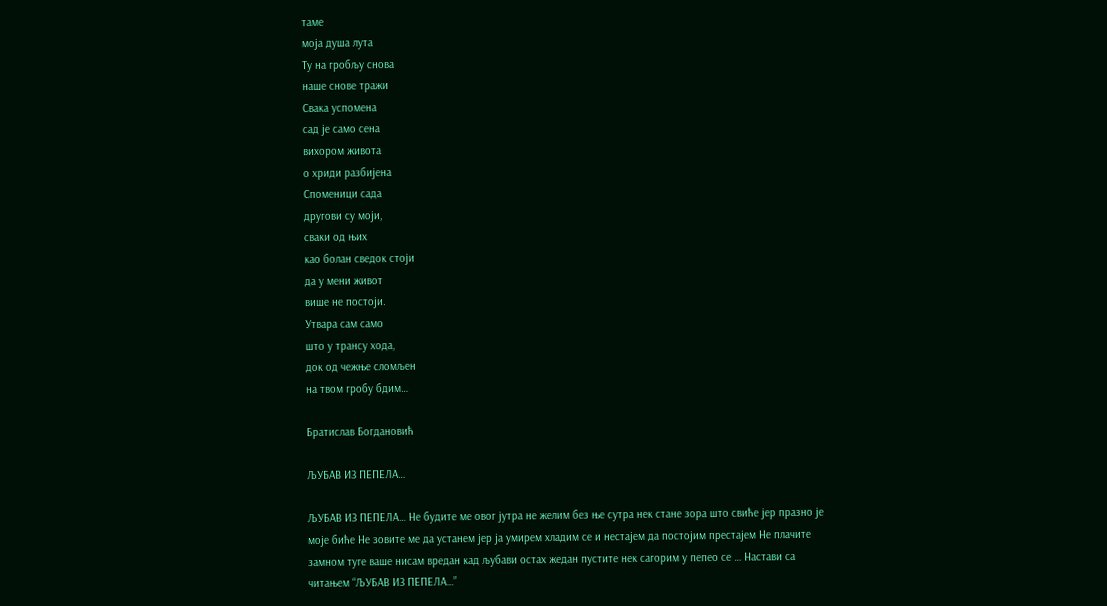таме
моја душа лута
Ту на гробљу снова
наше снове тражи
Свака успомена
сад је само сена
вихором живота
о хриди разбијена
Споменици сада
другови су моји,
сваки од њих
као болан сведок стоји
да у мени живот
више не постоји.
Утвара сам само
што у трансу хода,
док од чежње сломљен
на твом гробу бдим…

Братислав Богдановић

ЉУБАВ ИЗ ПЕПЕЛА…

ЉУБАВ ИЗ ПЕПЕЛА… Не будите ме овог јутра не желим без ње сутра нек стане зора што свиће јер празно је моје биће Не зовите ме да устанем јер ја умирем хладим се и нестајем да постојим престајем Не плачите замном туге ваше нисам вредан кад љубави остах жедан пустите нек сагорим у пепео се … Настави са читањем “ЉУБАВ ИЗ ПЕПЕЛА…”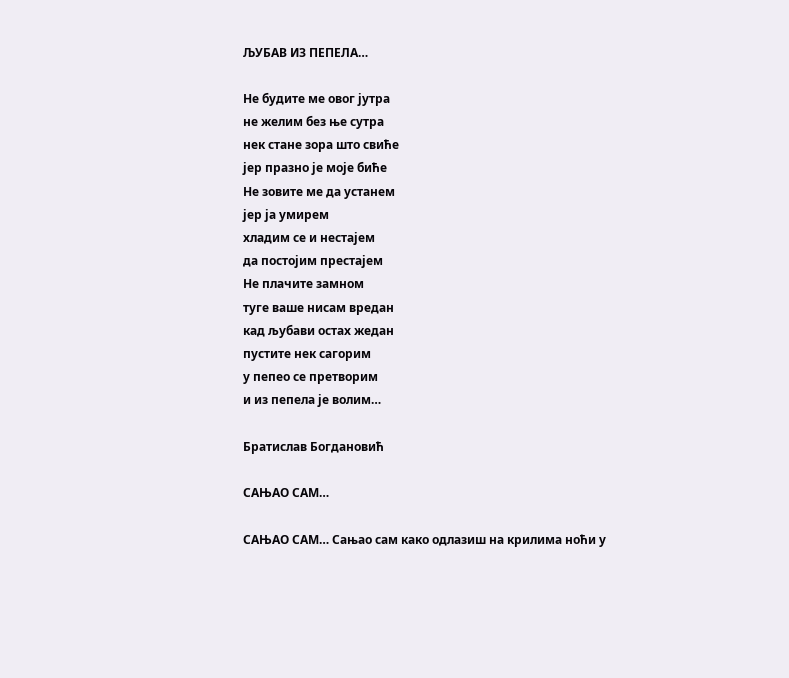ЉУБАВ ИЗ ПЕПЕЛА…

Не будите ме овог јутра
не желим без ње сутра
нек стане зора што свиће
јер празно је моје биће
Не зовите ме да устанем
јер ја умирем
хладим се и нестајем
да постојим престајем
Не плачите замном
туге ваше нисам вредан
кад љубави остах жедан
пустите нек сагорим
у пепео се претворим
и из пепела је волим…

Братислав Богдановић

САЊАО САМ…

САЊАО САМ… Сањао сам како одлазиш на крилима ноћи у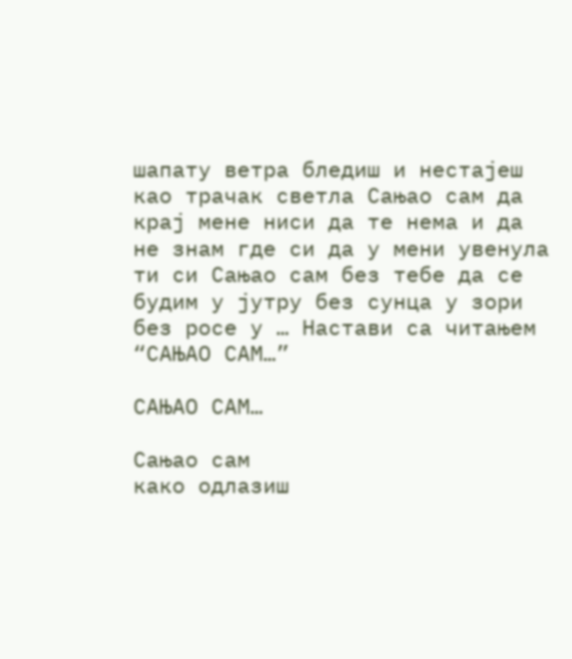шапату ветра бледиш и нестајеш као трачак светла Сањао сам да крај мене ниси да те нема и да не знам где си да у мени увенула ти си Сањао сам без тебе да се будим у јутру без сунца у зори без росе у … Настави са читањем “САЊАО САМ…”

САЊАО САМ…

Сањао сам
како одлазиш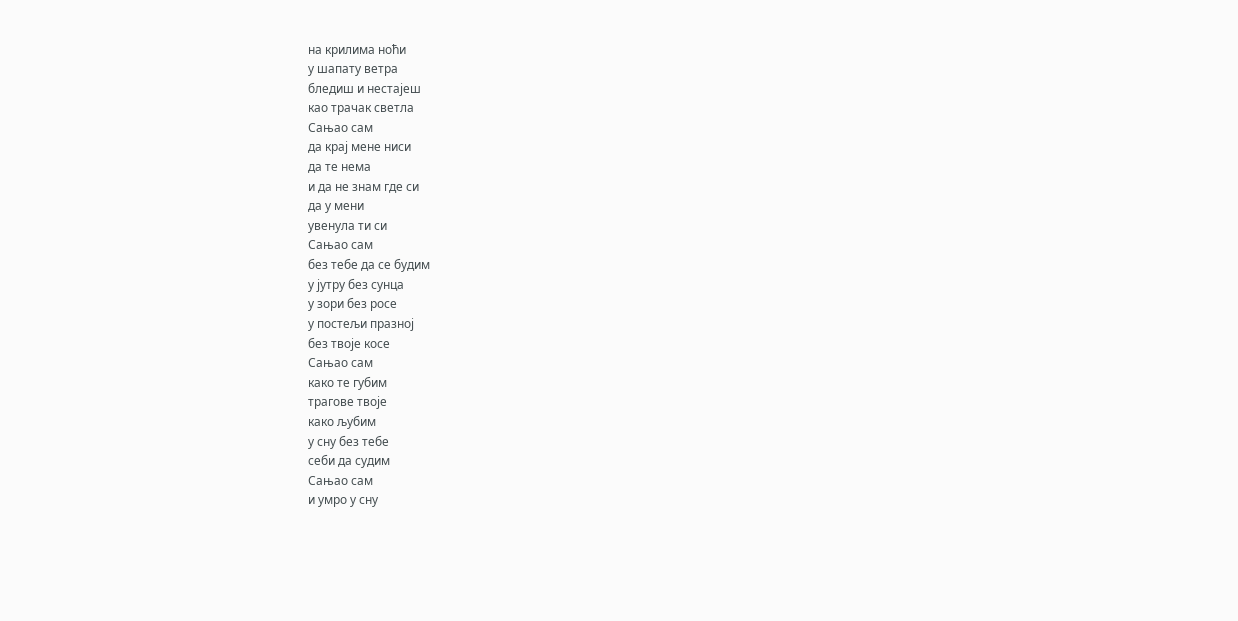на крилима ноћи
у шапату ветра
бледиш и нестајеш
као трачак светла
Сањао сам
да крај мене ниси
да те нема
и да не знам где си
да у мени
увенула ти си
Сањао сам
без тебе да се будим
у јутру без сунца
у зори без росе
у постељи празној
без твоје косе
Сањао сам
како те губим
трагове твоје
како љубим
у сну без тебе
себи да судим
Сањао сам
и умро у сну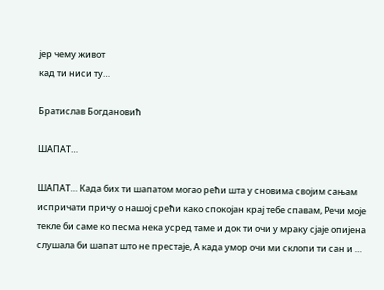јер чему живот
кад ти ниси ту…

Братислав Богдановић

ШАПАТ…

ШАПАТ… Када бих ти шапатом могао рећи шта у сновима својим сањам испричати причу о нашој срећи како спокојан крај тебе спавам, Речи моје текле би саме ко песма нека усред таме и док ти очи у мраку сјаје опијена слушала би шапат што не престаје, А када умор очи ми склопи ти сан и …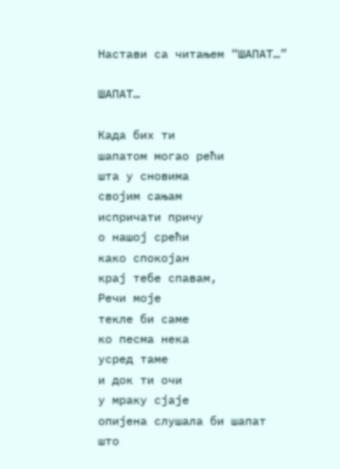Настави са читањем “ШАПАТ…”

ШАПАТ…

Када бих ти
шапатом могао рећи
шта у сновима
својим сањам
испричати причу
о нашој срећи
како спокојан
крај тебе спавам,
Речи моје
текле би саме
ко песма нека
усред таме
и док ти очи
у мраку сјаје
опијена слушала би шапат
што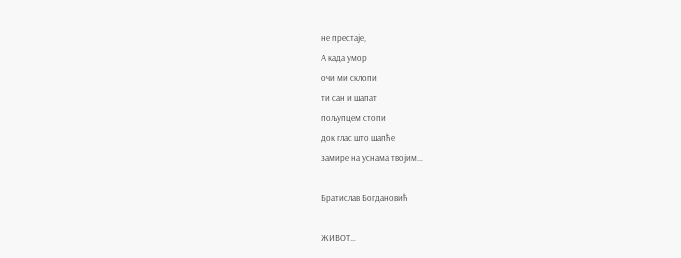не престаје,
А када умор
очи ми склопи
ти сан и шапат
пољупцем стопи
док глас што шапће
замире на уснама твојим…

Братислав Богдановић

ЖИВОТ…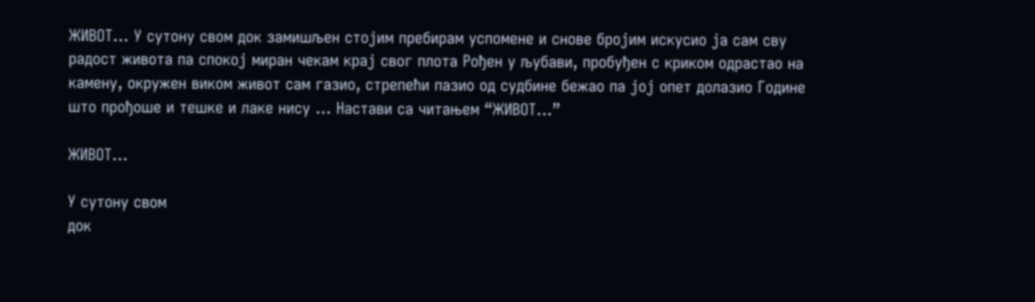ЖИВОТ… У сутону свом док замишљен стојим пребирам успомене и снове бројим искусио ја сам сву радост живота па спокој миран чекам крај свог плота Рођен у љубави, пробуђен с криком одрастао на камену, окружен виком живот сам газио, стрепећи пазио од судбине бежао па јој опет долазио Године што прођоше и тешке и лаке нису … Настави са читањем “ЖИВОТ…”

ЖИВОТ…

У сутону свом
док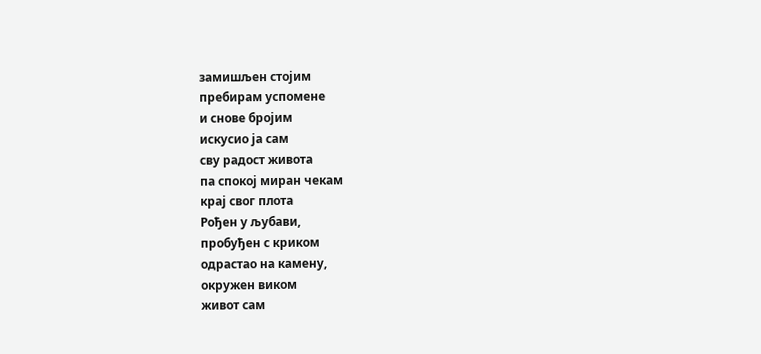замишљен стојим
пребирам успомене
и снове бројим
искусио ја сам
сву радост живота
па спокој миран чекам
крај свог плота
Рођен у љубави,
пробуђен с криком
одрастао на камену,
окружен виком
живот сам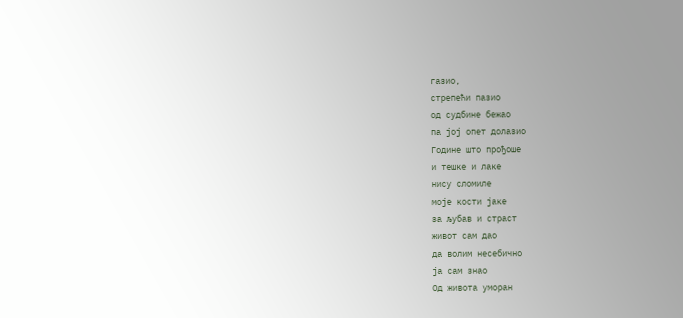газио,
стрепећи пазио
од судбине бежао
па јој опет долазио
Године што прођоше
и тешке и лаке
нису сломиле
моје кости јаке
за љубав и страст
живот сам дао
да волим несебично
ја сам знао
Од живота уморан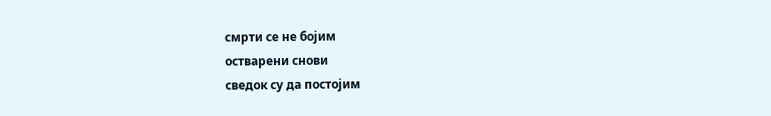смрти се не бојим
остварени снови
сведок су да постојим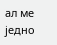ал ме једно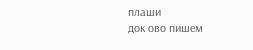плаши
док ово пишем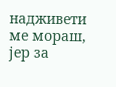надживети ме мораш,
јер за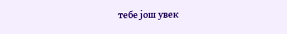тебе још увек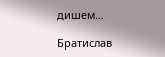дишем…

Братислав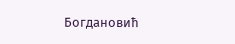Богдановић